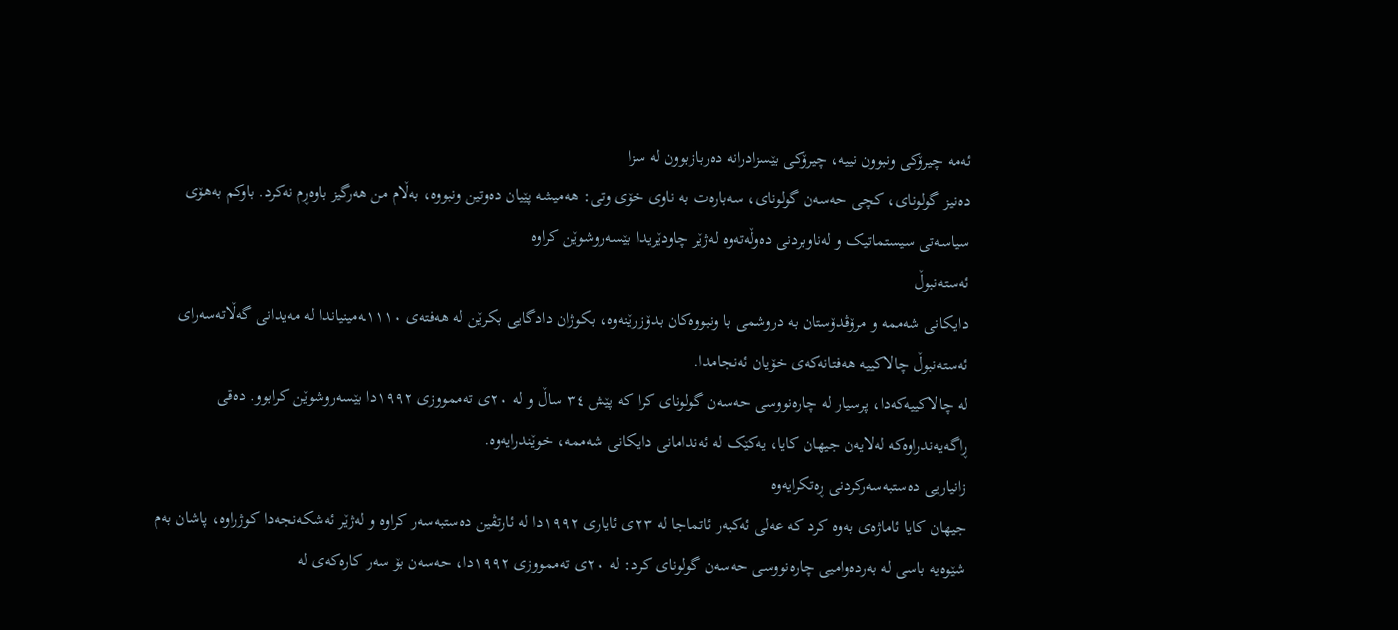ئەمە چیرۆکی ونبوون نییە، چیرۆکی بێسزادرانە دەربازبوون لە سزا
دەنیز گولونای، کچی حەسەن گولونای، سەبارەت بە ناوی خۆی وتی: هەمیشە پێیان دەوتین ونبووە، بەڵام من هەرگیز باوەڕم نەکرد. باوکم بەهۆی سیاسەتی سیستماتیک و لەناوبردنی دەوڵەتەوە لەژێر چاودێریدا بێسەروشوێن کراوە
ئەستەنبوڵ
دایکانی شەممە و مرۆڤدۆستان بە دروشمی با ونبووەکان بدۆزرێنەوە، بکوژان دادگایی بکرێن لە هەفتەی ١١١٠ـەمینیاندا لە مەیدانی گەڵاتەسەرای ئەستەنبوڵ چالاکییە هەفتانەکەی خۆیان ئەنجامدا.
لە چالاکییەکەدا، پرسیار لە چارەنووسی حەسەن گولونای کرا کە پێش ٣٤ ساڵ و لە ٢٠ی تەممووزی ١٩٩٢دا بێسەروشوێن کرابوو. دەقی ڕاگەیەندراوەکە لەلایەن جیھان کایا، یەکێک لە ئەندامانی دایکانی شەممە، خوێندرایەوە.
زانیاریی دەستبەسەرکردنی ڕەتکرایەوە
جیھان کایا ئاماژەی بەوە کرد کە عەلی ئەکبەر ئاتماجا لە ٢٣ی ئایاری ١٩٩٢دا لە ئارتڤین دەستبەسەر کراوە و لەژێر ئەشکەنجەدا کوژراوە، پاشان بەم شێوەیە باسی لە بەردەوامیی چارەنووسی حەسەن گولونای کرد: لە ٢٠ی تەممووزی ١٩٩٢دا، حەسەن بۆ سەر کارەکەی لە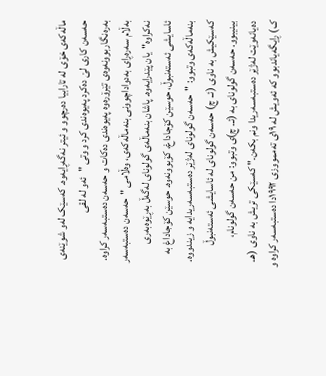ماڵەکەی خۆی لە تارابیا دەرچوو و ئیتر نەگەڕایەوە. کەسێک لەو شوێنەی حەسەن کاری لێ دەکرد پەیوەندی کرد و وتی "ئەو لە لقی بەرەنگاربوونەوەی تێرۆرەوە پەیوەندی دەکات و حەسەن دەستبەسەر کراوە. بەڵام سەرەڕای بەدواداچوونی بنەماڵەکەی، وەڵامی "حەسەن دەستبەسەر نەکراوە"یان پێدرایەوە. پاشان بنەماڵەی گولونای لەگەڵ بەڕێوەبەری ئاسایشی ئەستەنبوڵ، حوسێن کۆجاداغ، کۆبوونەوە. حوسێن کۆجاداغ بە بنەماڵەکەی وتبوو: "حەسەن گولونای لەژێر دەستبەسەریدایە و زیندووە. کەسێکیش بە ناوی (ئـ. چ) حەسەن گولونای لە ئاسایشی ئەستەنبوڵ بینیبوو. حەسەن گولونای بە (ئـ. چ)ی وتبوو: من حەسەن گولونام، دەیانەوێت لەژێر دەستبەسەریدا ونم بکەن." کەسێکی تریش بە ناوی (هـ. ک) ڕایگەیاندبوو کە ئەویش لە ١٩ی تەممووزی ١٩٩٢دا دەستبەسەر کراوە و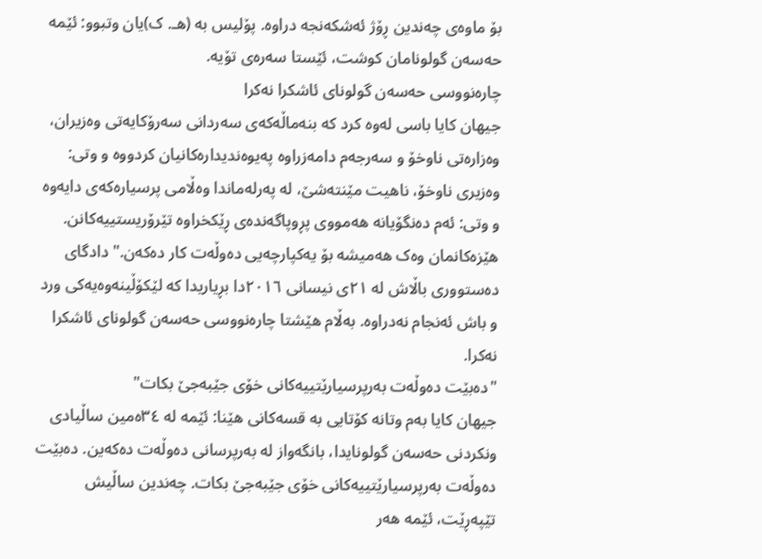بۆ ماوەی چەندین ڕۆژ ئەشکەنجە دراوە. پۆلیس بە (هـ. ک)یان وتبوو: ئێمە حەسەن گولونامان کوشت، ئێستا سەرەی تۆیە.
چارەنووسی حەسەن گولونای ئاشکرا نەکرا
جیھان کایا باسی لەوە کرد کە بنەماڵەکەی سەردانی سەرۆکایەتی وەزیران، وەزارەتی ناوخۆ و سەرجەم دامەزراوە پەیوەندیدارەکانیان کردووە و وتی: وەزیری ناوخۆ، ناهیت مێنتەشێ، لە پەرلەماندا وەڵامی پرسیارەکەی دایەوە و وتی: ئەم دەنگۆیانە هەمووی پڕوپاگەندەی ڕێکخراوە تێرۆریستییەکانن. هێزەکانمان وەک هەمیشە بۆ یەکپارچەیی دەوڵەت کار دەکەن." دادگای دەستووری باڵاش لە ٢١ی نیسانی ٢٠١٦دا بڕیاریدا کە لێکۆڵینەوەیەکی ورد و باش ئەنجام نەدراوە. بەڵام هێشتا چارەنووسی حەسەن گولونای ئاشکرا نەکرا.
"دەبێت دەوڵەت بەرپرسیارێتییەکانی خۆی جێبەجێ بکات"
جیھان کایا بەم وتانە کۆتایی بە قسەکانی هێنا: ئێمە لە ٣٤ەمین ساڵیادی ونکردنی حەسەن گولونایدا، بانگەواز لە بەرپرسانی دەوڵەت دەکەین. دەبێت دەوڵەت بەرپرسیارێتییەکانی خۆی جێبەجێ بکات. چەندین ساڵیش تێپەڕێت، ئێمە هەر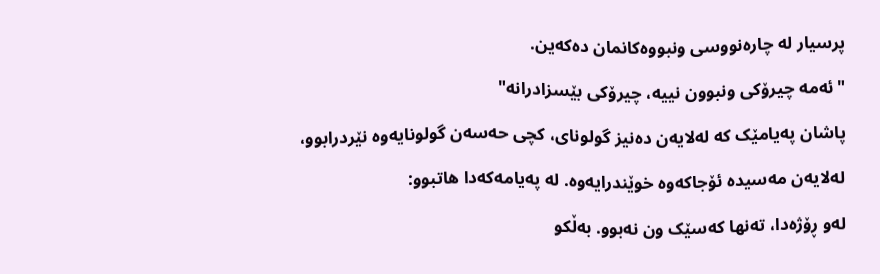پرسیار لە چارەنووسی ونبووەکانمان دەکەین.
"ئەمە چیرۆکی ونبوون نییە، چیرۆکی بێسزادرانە"
پاشان پەیامێک کە لەلایەن دەنیز گولونای، کچی حەسەن گولونایەوە نێردرابوو، لەلایەن مەسیدە ئۆجاکەوە خوێندرایەوە. لە پەیامەکەدا هاتبوو:
لەو ڕۆژەدا، تەنها کەسێک ون نەبوو. بەڵکو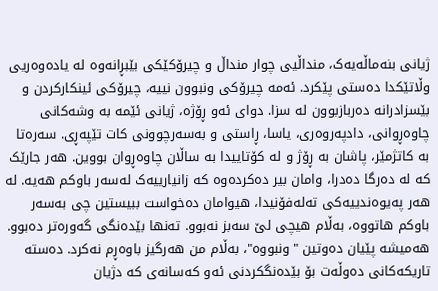ژیانی بنەماڵەیەک، منداڵیی چوار منداڵ و چیرۆکێکی بێبڕانەوە لە یادەوەریی وڵاتێکدا دەستی پێکرد. ئەمە چیرۆکی ونبوون نییە، چیرۆکی ئینکارکردن و بێسزادرانە دەربازبوون لە سزا. دوای ئەو ڕۆژە، ژیانی ئێمە بە وشەکانی چاوەڕوانی، دادپەروەری، یاسا، ڕاستی و بەسەرچوونی کات تێپەڕی. سەرەتا بە کاتژمێر، پاشان بە ڕۆژ و لە کۆتاییدا بە ساڵان چاوەڕوان بووین. هەر جارێک کە لە دەرگا دەدرا، وامان بیر دەکردەوە کە زانیارییەک لەسەر باوکم هەیە. لە هەر پەیوەندییەکی تەلەفۆنیدا، هیوامان دەخواست ببیستین چی بەسەر باوکم هاتووە، بەڵام هیچی لێ سەبز نەبوو. تەنها بێدەنگی گەورەتر دەبوو. هەمیشە پێیان دەوتین "ونبووە"، بەڵام من هەرگیز باوەڕم نەکرد. دەستە تاریکەکانی دەوڵەت بۆ بێدەنگکردنی ئەو کەسانەی کە دژیان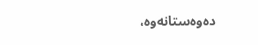دەوەستانەوە،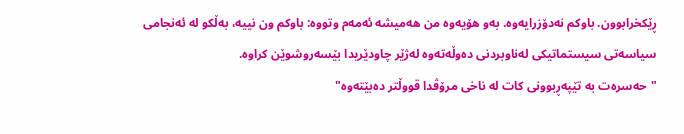ڕێکخرابوون. باوکم نەدۆزرایەوە. بەو هۆیەوە من هەمیشە ئەمەم وتووە: باوکم ون نییە، بەڵکو لە ئەنجامی سیاسەتی سیستماتیکی لەناوبردنی دەوڵەتەوە لەژێر چاودێریدا بێسەروشوێن کراوە.
"حەسرەت بە تێپەڕبوونی کات لە ناخی مرۆڤدا قووڵتر دەبێتەوە"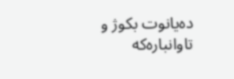دەیانوت بکوژ و تاوانبارەکە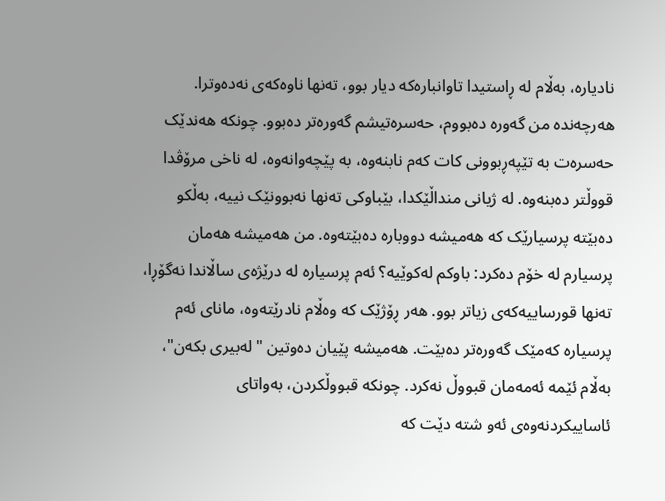نادیارە، بەڵام لە ڕاستیدا تاوانبارەکە دیار بوو، تەنها ناوەکەی نەدەوترا. هەرچەندە من گەورە دەبووم، حەسرەتیشم گەورەتر دەبوو. چونکە هەندێک حەسرەت بە تێپەڕبوونی کات کەم نابنەوە، بە پێچەوانەوە، لە ناخی مرۆڤدا قووڵتر دەبنەوە. لە ژیانی منداڵێکدا، بێباوکی تەنها نەبوونێک نییە، بەڵکو دەبێتە پرسیارێک کە هەمیشە دووبارە دەبێتەوە. من هەمیشە هەمان پرسیارم لە خۆم دەکرد: باوکم لەکوێیە؟ ئەم پرسیارە لە درێژەی ساڵاندا نەگۆڕا، تەنها قورساییەکەی زیاتر بوو. هەر ڕۆژێک کە وەڵام نادرێتەوە، مانای ئەم پرسیارە کەمێک گەورەتر دەبێت. هەمیشە پێیان دەوتین "لەبیری بکەن"، بەڵام ئێمە ئەمەمان قبووڵ نەکرد. چونکە قبووڵکردن، بەواتای ئاساییکردنەوەی ئەو شتە دێت کە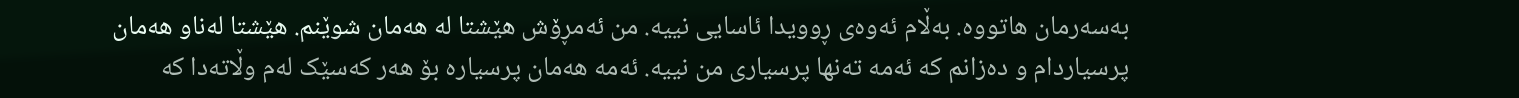بەسەرمان هاتووە. بەڵام ئەوەی ڕوویدا ئاسایی نییە. من ئەمڕۆش هێشتا لە هەمان شوێنم. هێشتا لەناو هەمان پرسیاردام و دەزانم کە ئەمە تەنها پرسیاری من نییە. ئەمە هەمان پرسیارە بۆ هەر کەسێک لەم وڵاتەدا کە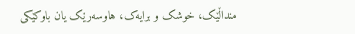منداڵێک، خوشک و برایەک، هاوسەرێک یان باوکێکی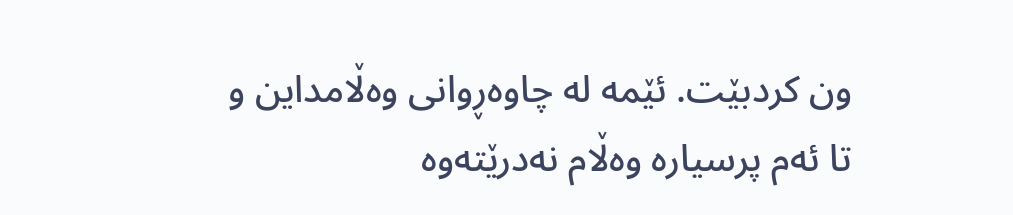ون کردبێت. ئێمە لە چاوەڕوانی وەڵامداین و تا ئەم پرسیارە وەڵام نەدرێتەوە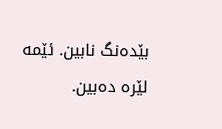بێدەنگ نابین. ئێمە لێرە دەبین.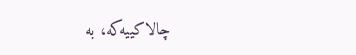چالاکییەکە، بە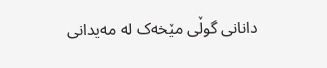دانانی گوڵی مێخەک لە مەیدانی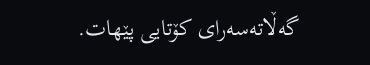گەڵاتەسەرای کۆتایی پێهات.